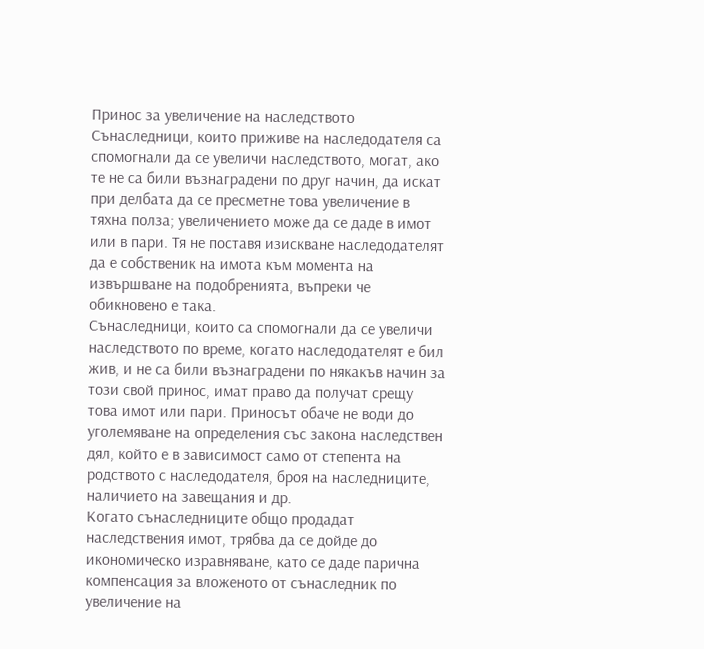Принос за увеличение на наследството
Сънаследници, които приживе на наследодателя са спомогнали да се увеличи наследството, могат, ако те не са били възнаградени по друг начин, да искат при делбата да се пресметне това увеличение в тяхна полза; увеличението може да се даде в имот или в пари. Тя не поставя изискване наследодателят да е собственик на имота към момента на извършване на подобренията, въпреки че обикновено е така.
Сънаследници, които са спомогнали да се увеличи наследството по време, когато наследодателят е бил жив, и не са били възнаградени по някакъв начин за този свой принос, имат право да получат срещу това имот или пари. Приносът обаче не води до уголемяване на определения със закона наследствен дял, който е в зависимост само от степента на родството с наследодателя, броя на наследниците, наличието на завещания и др.
Когато сънаследниците общо продадат наследствения имот, трябва да се дойде до икономическо изравняване, като се даде парична компенсация за вложеното от сънаследник по увеличение на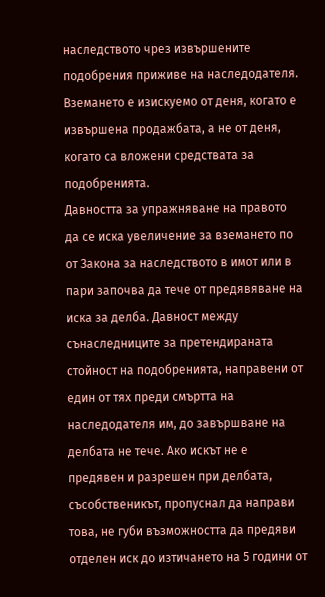наследството чрез извършените подобрения приживе на наследодателя. Вземането е изискуемо от деня, когато е извършена продажбата, а не от деня, когато са вложени средствата за подобренията.
Давността за упражняване на правото да се иска увеличение за вземането по от Закона за наследството в имот или в пари започва да тече от предявяване на иска за делба. Давност между сънаследниците за претендираната стойност на подобренията, направени от един от тях преди смъртта на наследодателя им, до завършване на делбата не тече. Ако искът не е предявен и разрешен при делбата, съсобственикът, пропуснал да направи това, не губи възможността да предяви отделен иск до изтичането на 5 години от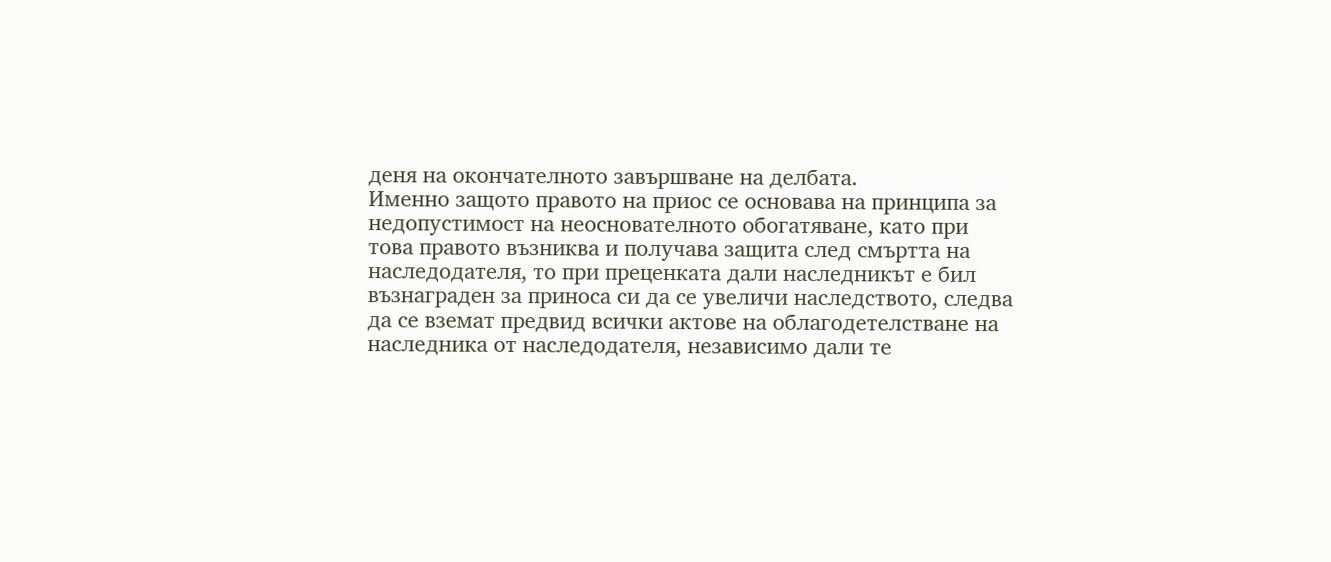деня на окончателното завършване на делбата.
Именно защото правото на приос се основава на принципа за недопустимост на неоснователното обогатяване, като при това правото възниква и получава защита след смъртта на наследодателя, то при преценката дали наследникът е бил възнаграден за приноса си да се увеличи наследството, следва да се вземат предвид всички актове на облагодетелстване на наследника от наследодателя, независимо дали те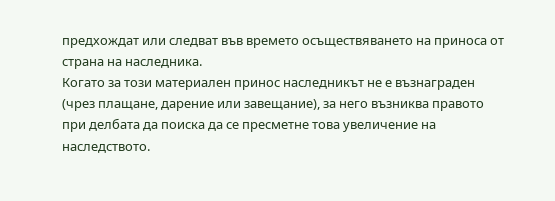предхождат или следват във времето осъществяването на приноса от страна на наследника.
Когато за този материален принос наследникът не е възнаграден (чрез плащане, дарение или завещание), за него възниква правото при делбата да поиска да се пресметне това увеличение на наследството.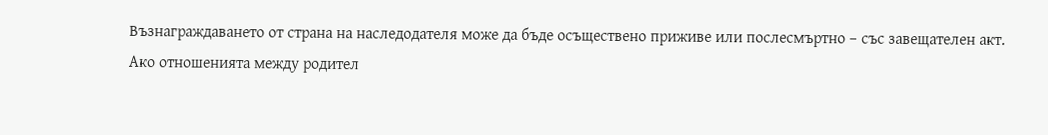Възнаграждаването от страна на наследодателя може да бъде осъществено приживе или послесмъртно – със завещателен акт.
Ако отношенията между родител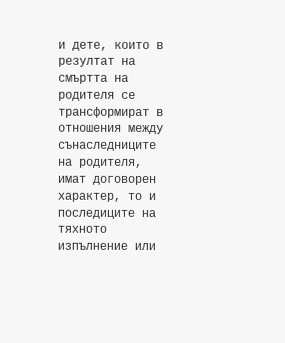и дете, които в резултат на смъртта на родителя се трансформират в отношения между сънаследниците на родителя, имат договорен характер, то и последиците на тяхното изпълнение или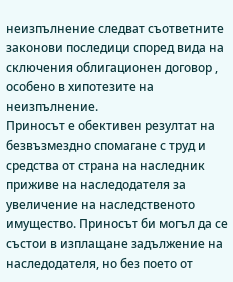неизпълнение следват съответните законови последици според вида на сключения облигационен договор , особено в хипотезите на неизпълнение.
Приносът е обективен резултат на безвъзмездно спомагане с труд и средства от страна на наследник приживе на наследодателя за увеличение на наследственото имущество. Приносът би могъл да се състои в изплащане задължение на наследодателя, но без поето от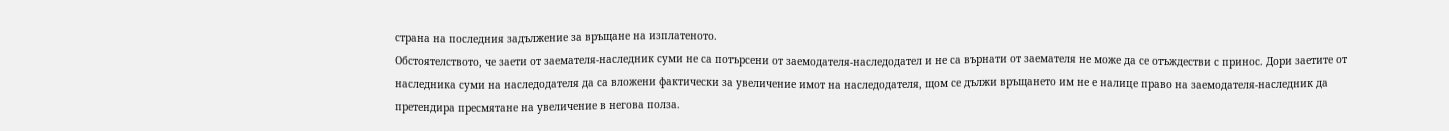страна на последния задължение за връщане на изплатеното.
Обстоятелството, че заети от заемателя-наследник суми не са потърсени от заемодателя-наследодател и не са върнати от заемателя не може да се отъждестви с принос. Дори заетите от наследника суми на наследодателя да са вложени фактически за увеличение имот на наследодателя, щом се дължи връщането им не е налице право на заемодателя-наследник да претендира пресмятане на увеличение в негова полза.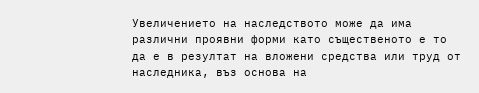Увеличението на наследството може да има различни проявни форми като същественото е то да е в резултат на вложени средства или труд от наследника, въз основа на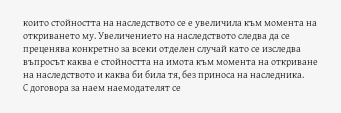които стойността на наследството се е увеличила към момента на откриването му. Увеличението на наследството следва да се преценява конкретно за всеки отделен случай като се изследва въпросът каква е стойността на имота към момента на откриване на наследството и каква би била тя, без приноса на наследника.
С договора за наем наемодателят се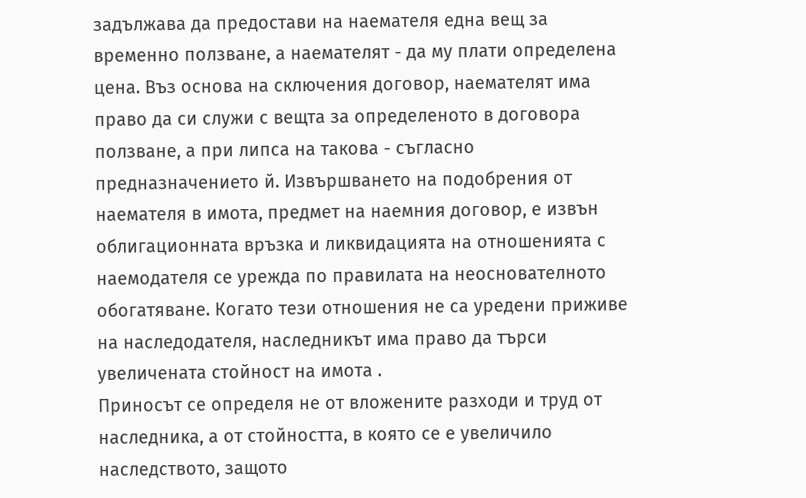задължава да предостави на наемателя една вещ за временно ползване, а наемателят - да му плати определена цена. Въз основа на сключения договор, наемателят има право да си служи с вещта за определеното в договора ползване, а при липса на такова - съгласно предназначението й. Извършването на подобрения от наемателя в имота, предмет на наемния договор, е извън облигационната връзка и ликвидацията на отношенията с наемодателя се урежда по правилата на неоснователното обогатяване. Когато тези отношения не са уредени приживе на наследодателя, наследникът има право да търси увеличената стойност на имота .
Приносът се определя не от вложените разходи и труд от наследника, а от стойността, в която се е увеличило наследството, защото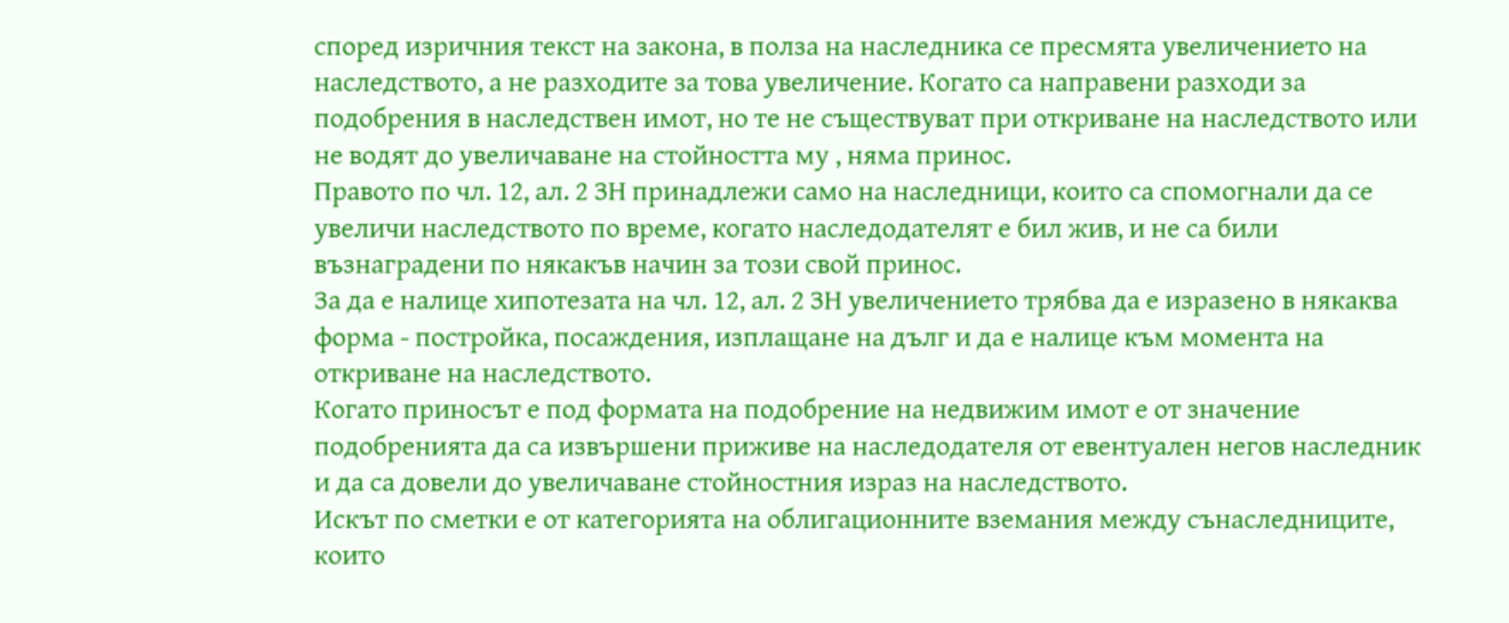според изричния текст на закона, в полза на наследника се пресмята увеличението на наследството, а не разходите за това увеличение. Когато са направени разходи за подобрения в наследствен имот, но те не съществуват при откриване на наследството или не водят до увеличаване на стойността му , няма принос.
Правото по чл. 12, ал. 2 ЗН принадлежи само на наследници, които са спомогнали да се увеличи наследството по време, когато наследодателят е бил жив, и не са били възнаградени по някакъв начин за този свой принос.
За да е налице хипотезата на чл. 12, ал. 2 ЗН увеличението трябва да е изразено в някаква форма - постройка, посаждения, изплащане на дълг и да е налице към момента на откриване на наследството.
Когато приносът е под формата на подобрение на недвижим имот е от значение подобренията да са извършени приживе на наследодателя от евентуален негов наследник и да са довели до увеличаване стойностния израз на наследството.
Искът по сметки е от категорията на облигационните вземания между сънаследниците, които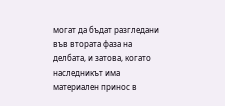могат да бъдат разгледани във втората фаза на делбата, и затова, когато наследникът има материален принос в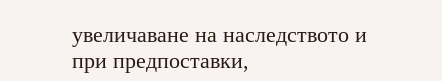увеличаване на наследството и при предпоставки,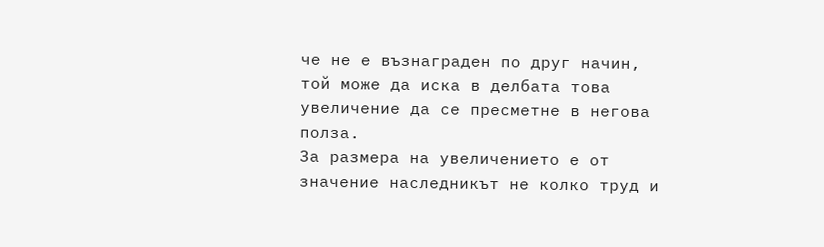че не е възнаграден по друг начин, той може да иска в делбата това увеличение да се пресметне в негова полза.
За размера на увеличението е от значение наследникът не колко труд и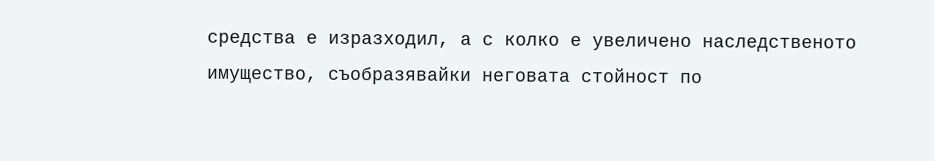средства е изразходил, а с колко е увеличено наследственото имущество, съобразявайки неговата стойност по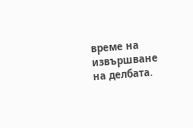време на извършване на делбата.